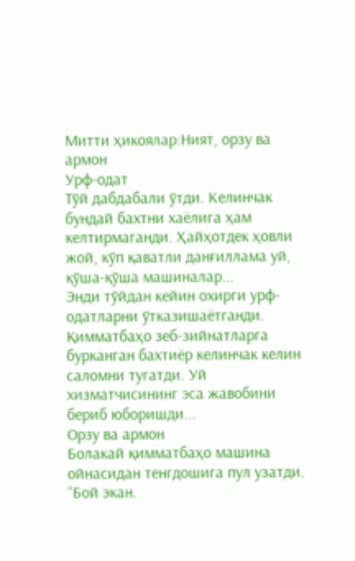Митти ҳикоялар:Ният, орзу ва армон
Урф-одат
Тўй дабдабали ўтди. Келинчак бундай бахтни хаёлига ҳам келтирмаганди. Ҳайҳотдек ҳовли жой, кўп қаватли данғиллама уй, қўша-қўша машиналар...
Энди тўйдан кейин охирги урф-одатларни ўтказишаётганди. Қимматбаҳо зеб-зийнатларга бурканган бахтиёр келинчак келин саломни тугатди. Уй хизматчисининг эса жавобини бериб юборишди...
Орзу ва армон
Болакай қимматбаҳо машина ойнасидан тенгдошига пул узатди.
“Бой экан.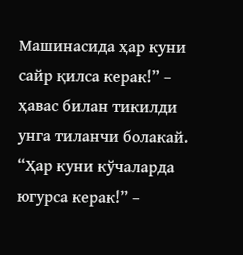Машинасида ҳар куни сайр қилса керак!” – ҳавас билан тикилди унга тиланчи болакай.
“Ҳар куни кўчаларда югурса керак!” –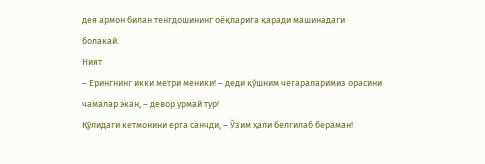дея армон билан тенгдошининг оёқларига қаради машинадаги болакай.
Ният
– Ерингнинг икки метри меники! – деди қўшним чегараларимиз орасини чамалар экан, – девор урмай тур!
Қўлидаги кетмонини ерга санчди, – Ўзим ҳали белгилаб бераман!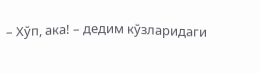– Хўп, ака! – дедим кўзларидаги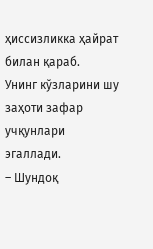ҳиссизликка ҳайрат билан қараб.
Унинг кўзларини шу заҳоти зафар учқунлари эгаллади.
– Шундоқ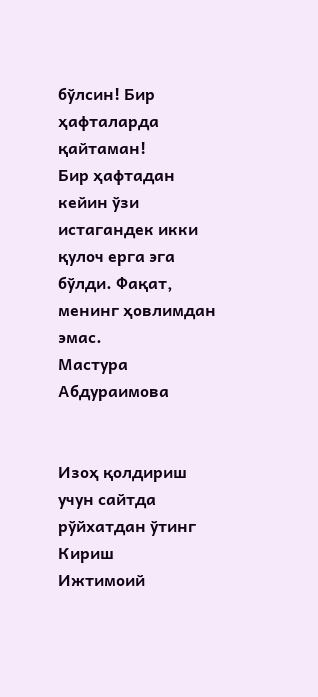бўлсин! Бир ҳафталарда қайтаман!
Бир ҳафтадан кейин ўзи истагандек икки қулоч ерга эга бўлди. Фақат, менинг ҳовлимдан эмас.
Мастура Абдураимова


Изоҳ қолдириш учун сайтда рўйхатдан ўтинг
Кириш
Ижтимоий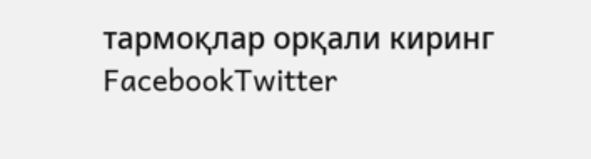тармоқлар орқали киринг
FacebookTwitter